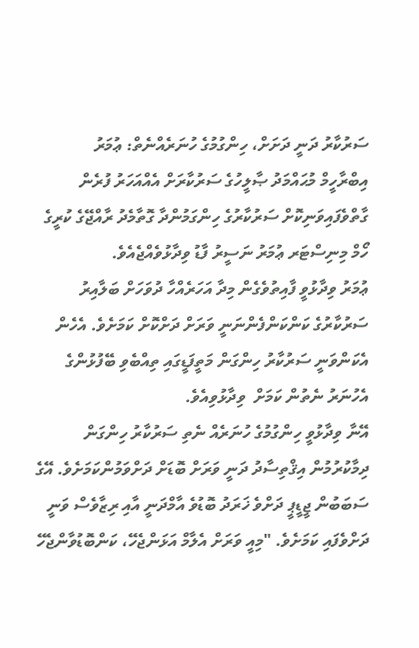ސަރުކާރު ދަނީ ދަށަށް، ހިންގުމުގެ ހުނަރެއްނެތް: ޢުމަރު
އިބްރާހީމް މުޙައްމަދު ޞާލީހުގެ ސަރުކާރަށް އެއްއަހަރު ފުރެން ގާތްވެފައިވަނިކޮށް ސަރުކާރުގެ ހިންގަމުންދާ ގޮތާމެދު ރާއްޖޭގެ ކުރީގެ ހޯމް މިނިސްޓަރ ޢުމަރު ނަސީރު ފާޑު ވިދާޅުވެއްޖެއެވެ.
ޢުމަރު ވިދާޅުވީ ފާއިތުވެގެން މިދާ އަހަރެއްހާ ދުވަހަށް ބަލާއިރު ސަރުކާރުގެ ކަންކަންފެންނަނީ ވަރަށް ދަށްކޮށް ކަމަށެވެ. އެހެން އެކަންވަނީ ސަރުކާރު ހިންގަން މަތީފަޑީގައި ތިއްބެވި ބޭފުޅުންގެ އެހުނަރު ނެތުން ކަމަށް  ވިދާޅުވިއެވެ.
އޭނާ ވިދާޅުވީ ހިންގުމުގެ ހުނަރެއް ނެތި ސަރުކާރު ހިންގަން ދިމާކުރުމުން އިޤްތިސާދު ދަނީ ވަރަށް ބޮޑަށް ދަށްވަމުންކަމަށެވެ. އޭގެ ސަބަބުން ޖީޑީޕީ ދަށްވެ ޚަރަދު ބޮޑުވެ އާމްދަނީ އާއި ރިޒާވެސް ވަނީ ދަށްވެފައި ކަމަށެވެ. "މިއީ ވަރަށް އެލާމް އަޅަންޖެހޭ، ކަންބޮޑުވާންޖެހޭ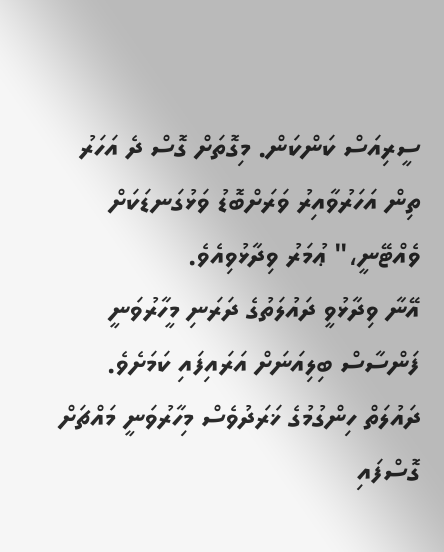ސީރިއަސް ކަންކަން. މިގޮތަށް ގޮސް ދެ އަހަރު ތިން އަހަރުވާއިރު ވަރަށްބޮޑު ވަޅުގަނޑަކަށް ވެއްޓޭނީ،" ޢުމަރު ވިދާޅުވިއެވެ.
އޭނާ ވިދާޅުވީ ދައުލަތުގެ ދަރަނި މީހާރުވަނީ ފަންސާސް ބިލިއަނަށް އަރައިފައި ކަމަށެވެ. ދައުލަތް ހިންގުމުގެ ޚަރަދުވެސް މިހާރުވަނީ މައްޗަށް ގޮސްފައި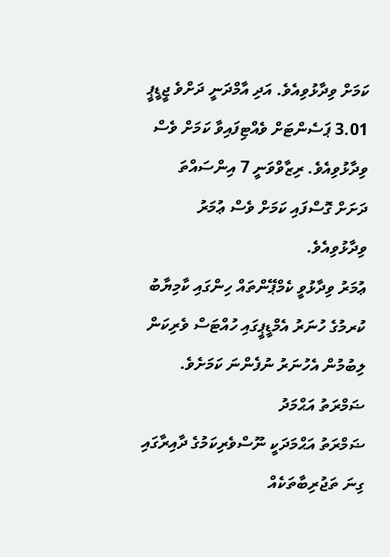ކަމަށް ވިދާޅުވިއެވެ. އަދި އާމްދަނީ ދަށްވެ ޖީޑީޕީ 3.01 ޕަސެންޓަށް ވެއްޓިފައިވާ ކަމަށް ވެސް ވިދާޅުވިއެވެ. ރިޒާވްވަނީ 7 އިންސައްތަ ދަށަށް ގޮސްފައި ކަމަށް ވެސް ޢުމަރު ވިދާޅުވިއެވެ.
ޢުމަރު ވިދާޅުވީ ކެމްޕޭންތައް ހިންގައި ކާމިޔާބު ކުރމުގެ ހުނަރު އެމްޑީޕީގައި ހުއްޓަސް ވެރިކަން ލިބުމުން އެހުނަރު ނުފެންނަ ކަމަށެވެ.
ޟަމްރަތު އަޙްމަދު
ޟަމްރަތު އަޙްމަދަކީ ނޫސްވެރިކަމުގެ ދާއިރާގައި ގިނަ ތަޖުރިބާތަކެއް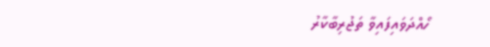ހޯއްދަވައިފައިވާ ތަޖުރިބާކާރު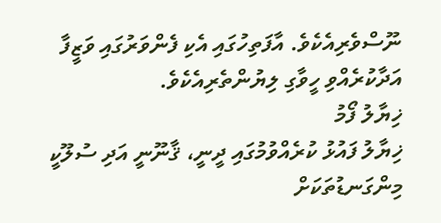ނޫސްވެރިއެކެވެ. އާފަތިހުގައި އެކި ފެންވަރުގައި ވަޒީފާ އަދާކުރެއްވި ހީވާގި ލިޔުންތެރިއެކެވެ.
ޚިޔާލު ފޯމު
ޚިޔާލު ފައުޅު ކުރެއްވުމުގައި ދީނީ، ޤާނޫނީ އަދި ސުލޫކީ މިންގަނޑުތަކަށް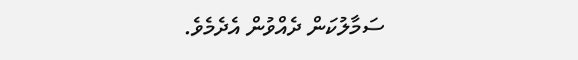ސަމާލުކަން ދެއްވުން އެދެމެވެ.